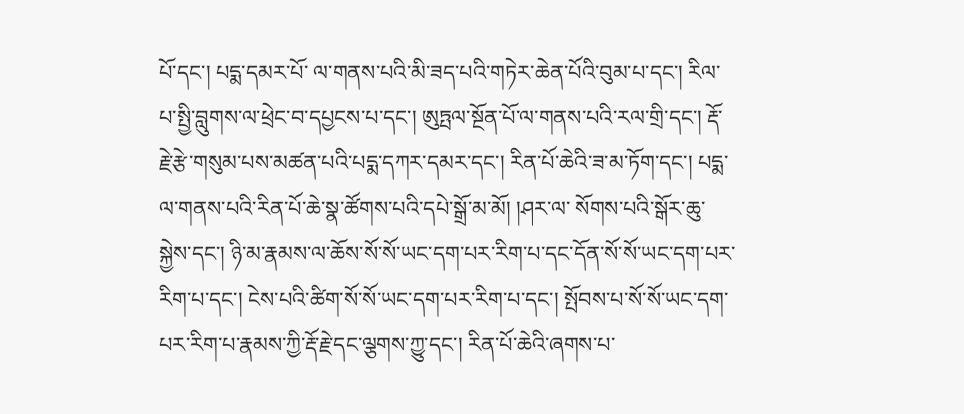པོ་དང་། པདྨ་དམར་པོ་ ལ་གནས་པའི་མི་ཟད་པའི་གཏེར་ཆེན་པོའི་བུམ་པ་དང་། རིལ་པ་སྤྱི་བླུགས་ལ་ཕྲེང་བ་དཔྱངས་པ་དང་། ཨུཏྤལ་སྔོན་པོ་ལ་གནས་པའི་རལ་གྲི་དང་། རྡོ་རྗེ་རྩེ་གསུམ་པས་མཚན་པའི་པདྨ་དཀར་དམར་དང་། རིན་པོ་ཆེའི་ཟ་མ་ཏོག་དང་། པདྨ་ལ་གནས་པའི་རིན་པོ་ཆེ་སྣ་ཚོགས་པའི་དཔེ་སྒྲོ་མ་མོ། །ཤར་ལ་ སོགས་པའི་སྒོར་ཆུ་སྐྱེས་དང་། ཉི་མ་རྣམས་ལ་ཆོས་སོ་སོ་ཡང་དག་པར་རིག་པ་དང་དོན་སོ་སོ་ཡང་དག་པར་རིག་པ་དང་། ངེས་པའི་ཚིག་སོ་སོ་ཡང་དག་པར་རིག་པ་དང་། སྤོབས་པ་སོ་སོ་ཡང་དག་པར་རིག་པ་རྣམས་ཀྱི་རྡོ་རྗེ་དང་ལྕགས་ཀྱུ་དང་། རིན་པོ་ཆེའི་ཞགས་པ་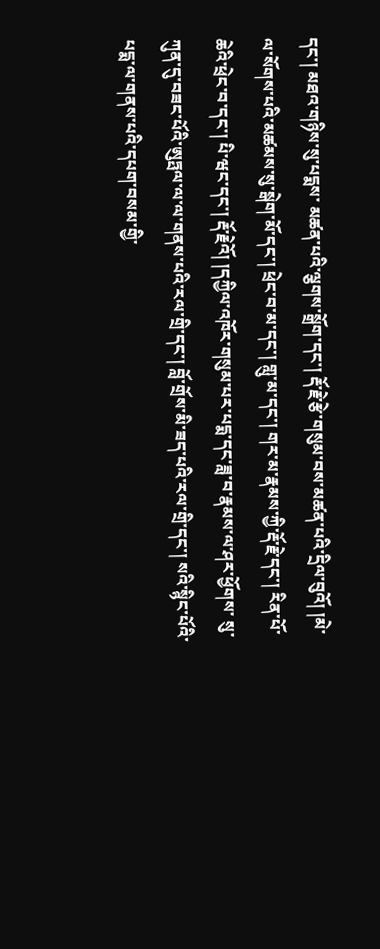དང་། མཐའ་གཉིས་སུ་པདྨས་ མཚན་པའི་ལྕགས་སྒྲོག་དང་། རྡོ་རྗེ་རྩེ་གསུམ་བས་མཚན་པའི་དྲིལ་བུའོ། །མེ་ལ་སོགས་པའི་མཚམས་སུ་སྒེག་མོ་དང་། ཕྲེང་བ་མ་དང་། གླུ་མ་དང་། གར་མ་རྣམས་ཀྱི་རྡོ་རྗེ་དང་། རིན་པོ་ཆེའི་ཕྲེང་བ་དང་། པི་ཝང་དང་། རྡོ་རྗེའོ། །དཀྱིལ་འཁོར་གསུམ་པར་པདྨ་དང་ཟླ་བ་རྣམས་ལ་ཤར་ཕྱོགས་ སུ་ཀུན་དུ་བཟང་པོའི་ཨུཏྤལ་ལ་ལ་གནས་པའི་རལ་གྲི་དང་། བློ་གྲོས་མི་ཟད་པའི་རལ་གྲི་དང་། སའི་སྙིང་པོའི་པདྨ་ལ་གནས་པའི་དཔག་བསམ་གྱི་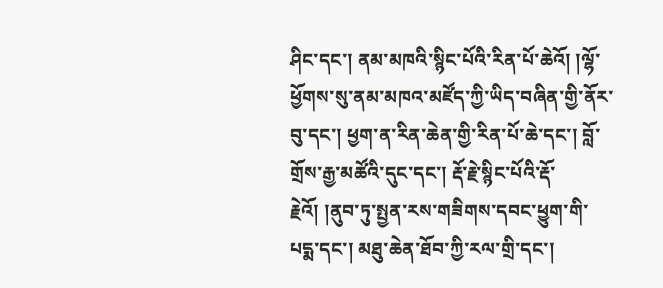ཤིང་དང་། ནམ་མཁའི་སྙིང་པོའི་རིན་པོ་ཆེའོ། །ལྷོ་ཕྱོགས་སུ་ནམ་མཁའ་མཛོད་ཀྱི་ཡིད་བཞིན་གྱི་ནོར་བུ་དང་། ཕྱག་ན་རིན་ཆེན་གྱི་རིན་པོ་ཆེ་དང་། བློ་གྲོས་རྒྱ་མཚོའི་དུང་དང་། རྡོ་རྗེ་སྙིང་པོའི་རྡོ་རྗེའོ། །ནུབ་ཏུ་སྤྱན་རས་གཟིགས་དབང་ཕྱུག་གི་པདྨ་དང་། མཐུ་ཆེན་ཐོབ་ཀྱི་རལ་གྲི་དང་།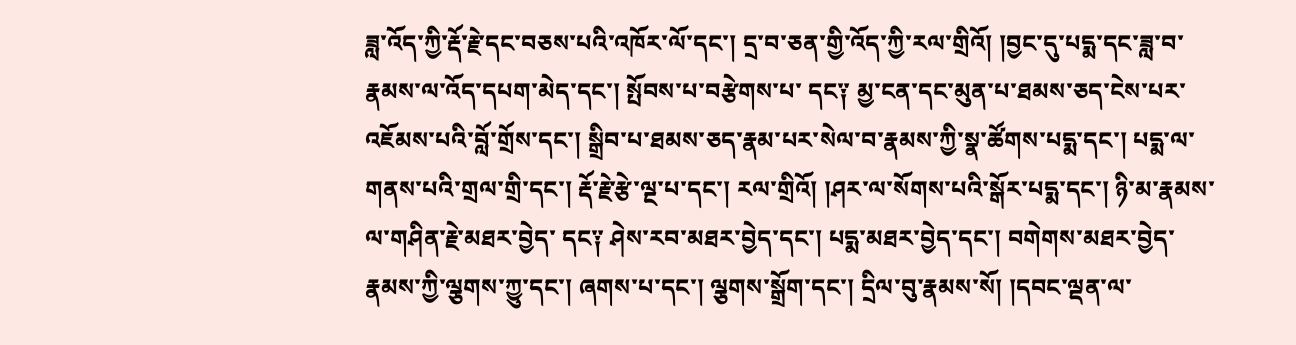ཟླ་འོད་ཀྱི་རྡོ་རྗེ་དང་བཅས་པའི་འཁོར་ལོ་དང་། དྲ་བ་ཅན་གྱི་འོད་ཀྱི་རལ་གྲིའོ། །བྱང་དུ་པདྨ་དང་ཟླ་བ་རྣམས་ལ་འོད་དཔག་མེད་དང་། སྤོབས་པ་བརྩེགས་པ་ དང༑ མྱ་ངན་དང་མུན་པ་ཐམས་ཅད་ངེས་པར་འཇོམས་པའི་བློ་གྲོས་དང་། སྒྲིབ་པ་ཐམས་ཅད་རྣམ་པར་སེལ་བ་རྣམས་ཀྱི་སྣ་ཚོགས་པདྨ་དང་། པདྨ་ལ་གནས་པའི་གྲལ་གྲི་དང་། རྡོ་རྗེ་རྩེ་ལྔ་པ་དང་། རལ་གྲིའོ། །ཤར་ལ་སོགས་པའི་སྒོར་པདྨ་དང་། ཉི་མ་རྣམས་ལ་གཤིན་རྗེ་མཐར་བྱེད་ དང༑ ཤེས་རབ་མཐར་བྱེད་དང་། པདྨ་མཐར་བྱེད་དང་། བགེགས་མཐར་བྱེད་རྣམས་ཀྱི་ལྕགས་ཀྱུ་དང་། ཞགས་པ་དང་། ལྕགས་སྒྲོག་དང་། དྲིལ་བུ་རྣམས་སོ། །དབང་ལྡན་ལ་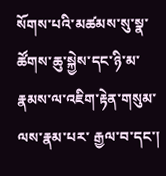སོགས་པའི་མཚམས་སུ་སྣ་ཚོགས་ཆུ་སྐྱེས་དང་ཉི་མ་རྣམས་ལ་འཇིག་རྟེན་གསུམ་ལས་རྣམ་པར་ རྒྱལ་བ་དང་།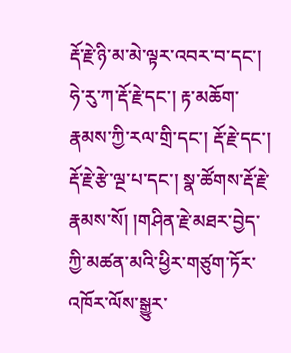རྡོ་རྗེ་ཉི་མ་མེ་ལྟར་འབར་བ་དང་། ཧེ་རུ་ཀ་རྡོ་རྗེ་དང་། རྟ་མཆོག་རྣམས་ཀྱི་རལ་གྲི་དང་། རྡོ་རྗེ་དང་། རྡོ་རྗེ་རྩེ་ལྔ་པ་དང་། སྣ་ཚོགས་རྡོ་རྗེ་རྣམས་སོ། །གཤིན་རྗེ་མཐར་བྱེད་ཀྱི་མཚན་མའི་ཕྱིར་གཙུག་ཏོར་འཁོར་ལོས་སྒྱུར་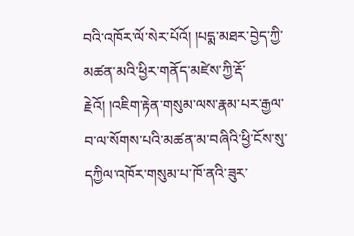བའི་འཁོར་ལོ་སེར་པོའོ། །པདྨ་མཐར་བྱེད་ཀྱི་ མཚན་མའི་ཕྱིར་གནོད་མཛེས་ཀྱི་རྡོ་རྗེའོ། །འཇིག་རྟེན་གསུམ་ལས་རྣམ་པར་རྒྱལ་བ་ལ་སོགས་པའི་མཚན་མ་བཞིའི་ཕྱི་ངོས་སུ་དཀྱིལ་འཁོར་གསུམ་པ་ཁོ་ནའི་ཟུར་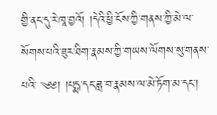གྱི་ནང་དུ་རེ་ཁཱ་བྱའོ། །དེའི་ཕྱི་ངོས་ཀྱི་གནས་ཀྱི་མེ་ལ་སོགས་པའི་ཟུར་ཐིག་རྣམས་ཀྱི་གཡས་ལོགས་སུ་གནས་པའི་ ༄༅། །པདྨ་དང་ཟླ་བ་རྣམས་ལ་མེ་ཏོག་མ་དང་།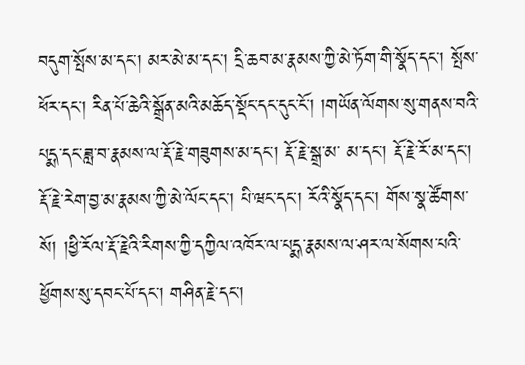བདུག་སྤོས་མ་དང་། མར་མེ་མ་དང་། དྲི་ཆབ་མ་རྣམས་ཀྱི་མེ་ཏོག་གི་སྣོད་དང་། སྤོས་ཕོར་དང་། རིན་པོ་ཆེའི་སྒྲོན་མའི་མཆོད་སྡོང་དང་དུང་ངོ་། །གཡོན་ལོགས་སུ་གནས་བའི་པདྨ་དང་ཟླ་བ་རྣམས་ལ་རྡོ་རྗེ་གཟུགས་མ་དང་། རྡོ་རྗེ་སྒྲ་མ་ མ་དང་། རྡོ་རྗེ་རོ་མ་དང་། རྡོ་རྗེ་རེག་བྱ་མ་རྣམས་ཀྱི་མེ་ལོང་དང་། པི་ཝང་དང་། རོའི་སྣོད་དང་། གོས་སྣ་ཚོགས་སོ། །ཕྱི་རོལ་རྡོ་རྗེའི་རིགས་ཀྱི་དཀྱིལ་འཁོར་ལ་པདྨ་རྣམས་ལ་ཤར་ལ་སོགས་པའི་ཕྱོགས་སུ་དབང་པོ་དང་། གཤིན་རྗེ་དང་།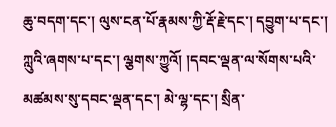ཆུ་བདག་དང་། ལུས་ངན་པོ་རྣམས་ཀྱི་རྡོ་རྗེ་དང་། དབྱུག་པ་དང་། ཀླུའི་ཞགས་པ་དང་། ལྕགས་ཀྱུའོ། །དབང་ལྡན་ལ་སོགས་པའི་མཚམས་སུ་དབང་ལྡན་དང་། མེ་ལྷ་དང་། སྲིན་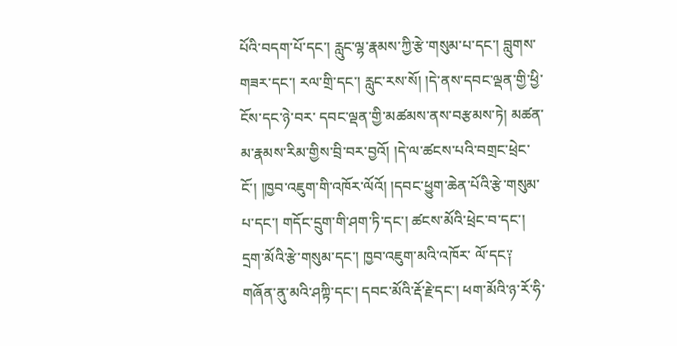པོའི་བདག་པོ་དང་། རླུང་ལྷ་རྣམས་ཀྱི་རྩེ་གསུམ་པ་དང་། བླུགས་གཟར་དང་། རལ་གྲི་དང་། རླུང་རས་སོ། །དེ་ནས་དབང་ལྡན་གྱི་ཕྱི་ངོས་དང་ཉེ་བར་ དབང་ལྡན་གྱི་མཚམས་ནས་བརྩམས་ཏེ། མཚན་མ་རྣམས་རིམ་གྱིས་བྲི་བར་བྱའོ། །དེ་ལ་ཚངས་པའི་བགྲང་ཕྲེང་ངོ་། །ཁྱབ་འཇུག་གི་འཁོར་ལོའོ། །དབང་ཕྱུག་ཆེན་པོའི་རྩེ་གསུམ་པ་དང་། གདོང་དྲུག་གི་ཤག་ཏི་དང་། ཚངས་མོའི་ཕྲེང་བ་དང་། དྲག་མོའི་རྩེ་གསུམ་དང་། ཁྱབ་འཇུག་མའི་འཁོར་ ལོ་དང༑ གཞོན་ནུ་མའི་ཤཀྟི་དང་། དབང་མོའི་རྡོ་རྗེ་དང་། ཕག་མོའི་ཉ་རོ་ཧི་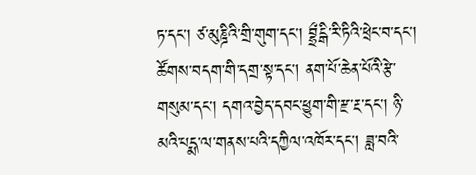ཏ་དང་། ཙ་མུཎྜིའི་གྲི་གུག་དང་། བྷྲྀངྒི་རི་ཏིའི་ཕྲེང་བ་དང་། ཚོགས་བདག་གི་དགྲ་སྟ་དང་། ནག་པོ་ཆེན་པོའི་རྩེ་གསུམ་དང་། དགའ་བྱེད་དབང་ཕྱུག་གི་རྫ་རྔ་དང་། ཉི་མའི་པདྨ་ལ་གནས་པའི་དཀྱིལ་འཁོར་དང་། ཟླ་བའི་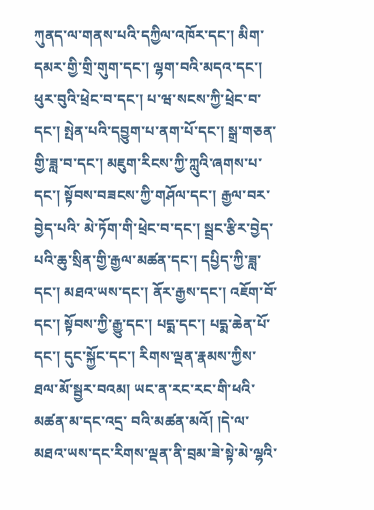ཀུནད་ལ་གནས་པའི་དཀྱིལ་འཁོར་དང་། མིག་དམར་གྱི་གྲི་གུག་དང་། ལྷག་བའི་མདའ་དང་། ཕུར་བུའི་ཕྲེང་བ་དང་། པ་ཝ་སངས་ཀྱི་ཕྲེང་བ་དང་། སྤེན་པའི་དབྱུག་པ་ནག་པོ་དང་། སྒྲ་གཅན་གྱི་ཟླ་བ་དང་། མཇུག་རིངས་ཀྱི་ཀླུའི་ཞགས་པ་དང་། སྟོབས་བཟངས་ཀྱི་གཤོལ་དང་། རྒྱལ་བར་བྱེད་པའི་ མེ་ཏོག་གི་ཕྲེང་བ་དང་། སྦྲང་རྩིར་བྱེད་པའི་ཆུ་སྲིན་གྱི་རྒྱལ་མཚན་དང་། དཔྱིད་ཀྱི་ཟླ་དང་། མཐའ་ཡས་དང་། ནོར་རྒྱས་དང་། འཇོག་བོ་དང་། སྟོབས་ཀྱི་རྒྱུ་དང་། པདྨ་དང་། པདྨ་ཆེན་པོ་དང་། དུང་སྐྱོང་དང་། རིགས་ལྡན་རྣམས་ཀྱིས་ཐལ་མོ་སྦྱར་བའམ། ཡང་ན་རང་རང་གི་ཕའི་མཚན་མ་དང་འདྲ་ བའི་མཚན་མའོ། །དེ་ལ་མཐའ་ཡས་དང་རིགས་ལྡན་ནི་བྲམ་ཟེ་སྟེ་མེ་ལྷའི་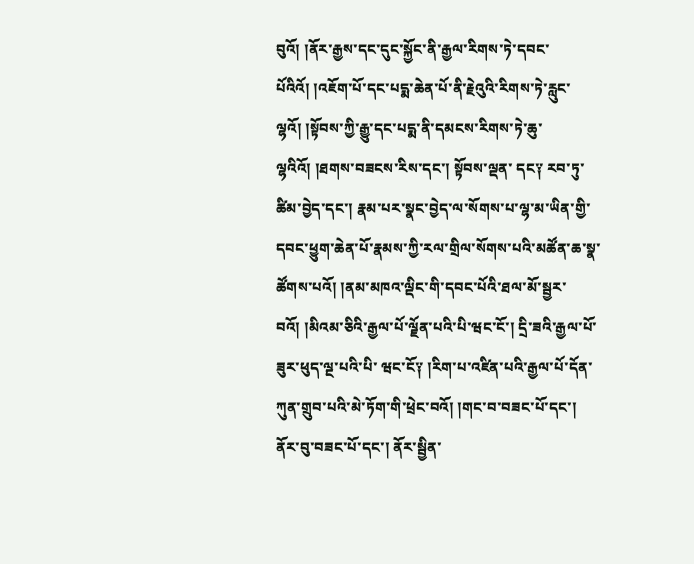བུའོ། །ནོར་རྒྱས་དང་དུང་སྐྱོང་ནི་རྒྱལ་རིགས་ཏེ་དབང་པོའིའོ། །འཇོག་པོ་དང་པདྨ་ཆེན་པོ་ནི་རྗེའུའི་རིགས་ཏེ་རླུང་ལྷའོ། །སྟོབས་ཀྱི་རྒྱུ་དང་པདྨ་ནི་དམངས་རིགས་ཏེ་ཆུ་ལྷའིའོ། །ཐགས་བཟངས་རིས་དང་། སྟོབས་ལྡན་ དང༑ རབ་ཏུ་ཚིམ་བྱེད་དང་། རྣམ་པར་སྣང་བྱེད་ལ་སོགས་པ་ལྷ་མ་ཡིན་གྱི་དབང་ཕྱུག་ཆེན་པོ་རྣམས་ཀྱི་རལ་གྲིལ་སོགས་པའི་མཚོན་ཆ་སྣ་ཚོགས་པའོ། །ནམ་མཁའ་ལྡིང་གི་དབང་པོའི་ཐལ་མོ་སྦྱར་བའོ། །མིའམ་ཅིའི་རྒྱལ་པོ་ལྗོན་པའི་པི་ཝང་ངོ་། དྲི་ཟའི་རྒྱལ་པོ་ཟུར་ཕུད་ལྔ་པའི་པི་ ཝང་ངོ༑ །རིག་པ་འཛིན་པའི་རྒྱལ་པོ་དོན་ཀུན་གྲུབ་པའི་མེ་ཏོག་གི་ཕྲེང་བའོ། །གང་བ་བཟང་པོ་དང་། ནོར་བུ་བཟང་པོ་དང་། ནོར་སྦྱིན་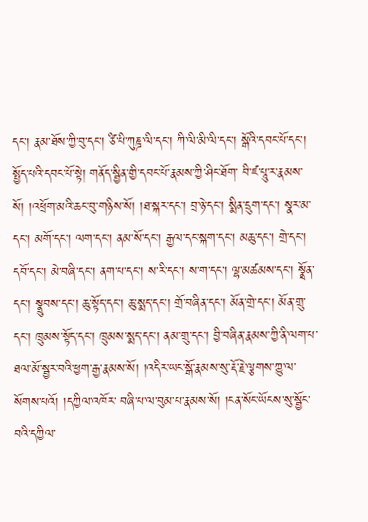དང་། རྣམ་ཐོས་ཀྱི་བུ་དང་། ཙི་པི་ཀུཎྜ་ལི་དང་། ཀི་ལི་མི་ལི་དང་། སྒོའི་དབང་པོ་དང་། སྤྱོད་པའི་དབང་པོ་སྟེ། གནོད་སྦྱིན་གྱི་དབང་པོ་རྣམས་ཀྱི་ཤིང་ཐོག་ བི་ཛ་པཱུ་ར་རྣམས་སོ། །འཕྲོག་མའི་ཆང་བུ་གཉིས་སོ། །ཐ་སྐར་དང་། བྲ་ཉེ་དང་། སྨིན་དྲུག་དང་། སྣར་མ་དང་། མགོ་དང་། ལག་དང་། ནམ་སོ་དང་། རྒྱལ་དང་སྐག་དང་། མཆུ་དང་། གྲེ་དང་། དབོ་དང་། མེ་བཞི་དང་། ནག་པ་དང་། ས་རི་དང་། ས་ག་དང་། ལྷ་མཚམས་དང་། སྣྲོན་དང་། སྣྲུབས་དང་། ཆུ་སྟོད་དང་། ཆུ་སྨད་དང་། གྲོ་བཞིན་དང་། མོན་གྲེ་དང་། མོན་གྲུ་དང་། ཁྲུམས་སྟོད་དང་། ཁྲུམས་སྨད་དང་། ནམ་གྲུ་དང་། བྱི་བཞིན་རྣམས་ཀྱི་ནི་ལག་པ་ཐལ་མོ་སྦྱར་བའི་ཕྱག་རྒྱ་རྣམས་སོ། །འདིར་ཡང་སྒོ་རྣམས་སུ་རྡོ་རྗེ་ལྕགས་ཀྱུ་ལ་སོགས་པའོ། །དཀྱིལ་འཁོར་ བཞི་པ་ལ་བུམ་པ་རྣམས་སོ། །ངན་སོང་ཡོངས་སུ་སྦྱོང་བའི་དཀྱིལ་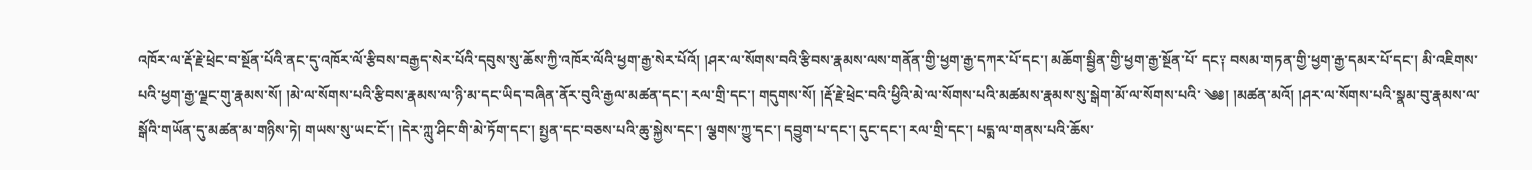འཁོར་ལ་རྡོ་རྗེ་ཕྲེང་བ་སྔོན་པོའི་ནང་དུ་འཁོར་ལོ་རྩིབས་བརྒྱད་སེར་པོའི་དབུས་སུ་ཆོས་ཀྱི་འཁོར་ལོའི་ཕྱག་རྒྱ་སེར་པོའོ། །ཤར་ལ་སོགས་བའི་རྩིབས་རྣམས་ལས་གནོན་གྱི་ཕྱག་རྒྱ་དཀར་པོ་དང་། མཆོག་སྦྱིན་གྱི་ཕྱག་རྒྱ་སྔོན་པོ་ དང༑ བསམ་གཏན་གྱི་ཕྱག་རྒྱ་དམར་པོ་དང་། མི་འཇིགས་པའི་ཕྱག་རྒྱ་ལྗང་གུ་རྣམས་སོ། །མེ་ལ་སོགས་པའི་རྩིབས་རྣམས་ལ་ཉི་མ་དང་ཡིད་བཞིན་ནོར་བུའི་རྒྱལ་མཚན་དང་། རལ་གྲི་དང་། གདུགས་སོ། །རྡོ་རྗེ་ཕྲེང་བའི་ཕྱིའི་མེ་ལ་སོགས་པའི་མཚམས་རྣམས་སུ་སྒེག་མོ་ལ་སོགས་པའི་ ༄༅། །མཚན་མའོ། །ཤར་ལ་སོགས་པའི་སྣམ་བུ་རྣམས་ལ་སྒོའི་གཡོན་དུ་མཚན་མ་གཉིས་ཏེ། གཡས་སུ་ཡང་ངོ་། །དེར་ཀླུ་ཤིང་གི་མེ་ཏོག་དང་། སྤྱན་དང་བཅས་པའི་ཆུ་སྐྱེས་དང་། ལྕགས་ཀྱུ་དང་། དབྱུག་པ་དང་། དུང་དང་། རལ་གྲི་དང་། པདྨ་ལ་གནས་པའི་ཆོས་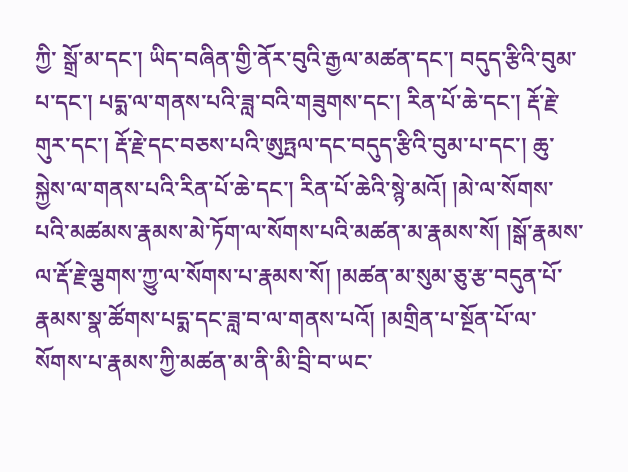ཀྱི་ སྒྲོ་མ་དང་། ཡིད་བཞིན་གྱི་ནོར་བུའི་རྒྱལ་མཚན་དང་། བདུད་རྩིའི་བུམ་པ་དང་། པདྨ་ལ་གནས་པའི་ཟླ་བའི་གཟུགས་དང་། རིན་པོ་ཆེ་དང་། རྡོ་རྗེ་གུར་དང་། རྡོ་རྗེ་དང་བཅས་པའི་ཨུཏྤལ་དང་བདུད་རྩིའི་བུམ་པ་དང་། ཆུ་སྐྱེས་ལ་གནས་པའི་རིན་པོ་ཆེ་དང་། རིན་པོ་ཆེའི་སྙེ་མའོ། །མེ་ལ་སོགས་ པའི་མཚམས་རྣམས་མེ་ཏོག་ལ་སོགས་པའི་མཚན་མ་རྣམས་སོ། །སྒོ་རྣམས་ལ་རྡོ་རྗེ་ལྕགས་ཀྱུ་ལ་སོགས་པ་རྣམས་སོ། །མཚན་མ་སུམ་ཅུ་རྩ་བདུན་པོ་རྣམས་སྣ་ཚོགས་པདྨ་དང་ཟླ་བ་ལ་གནས་པའོ། །མགྲིན་པ་སྔོན་པོ་ལ་སོགས་པ་རྣམས་ཀྱི་མཚན་མ་ནི་མི་བྲི་བ་ཡང་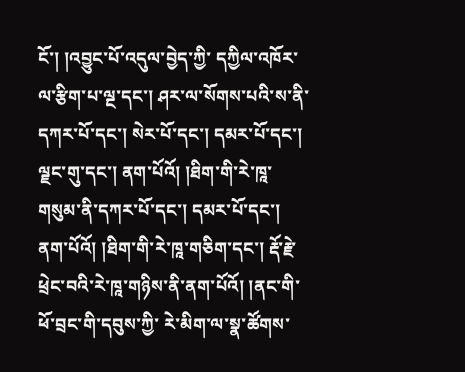ངོ་། །འབྱུང་པོ་འདུལ་བྱེད་ཀྱི་ དཀྱིལ་འཁོར་ལ་རྩིག་པ་ལྔ་དང་། ཤར་ལ་སོགས་པའི་ས་ནི་དཀར་པོ་དང་། སེར་པོ་དང་། དམར་པོ་དང་། ལྗང་གུ་དང་། ནག་པོའོ། །ཐིག་གི་རེ་ཁཱ་གསུམ་ནི་དཀར་པོ་དང་། དམར་པོ་དང་། ནག་པོའོ། །ཐིག་གི་རེ་ཁཱ་གཅིག་དང་། རྡོ་རྗེ་ཕྲེང་བའི་རེ་ཁཱ་གཉིས་ནི་ནག་པོའོ། །ནང་གི་ཕོ་བྲང་གི་དབུས་ཀྱི་ རེ་མིག་ལ་སྣ་ཚོགས་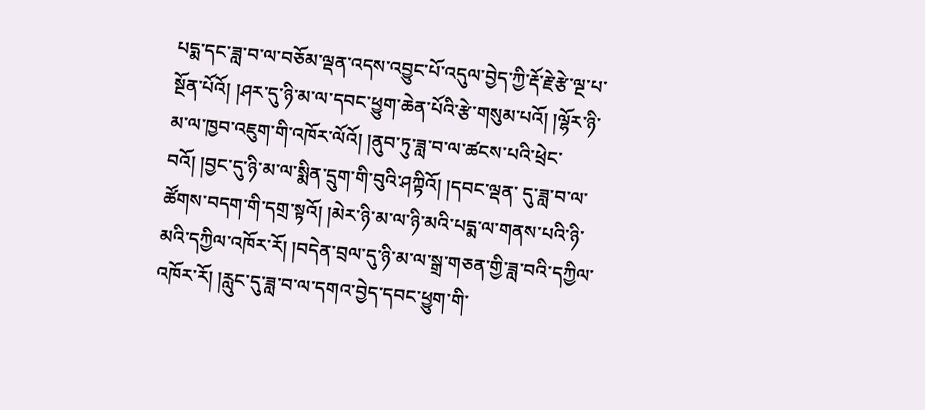པདྨ་དང་ཟླ་བ་ལ་བཅོམ་ལྡན་འདས་འབྱུང་པོ་འདུལ་བྱེད་ཀྱི་རྡོ་རྗེ་རྩེ་ལྔ་པ་སྔོན་པོའོ། །ཤར་དུ་ཉི་མ་ལ་དབང་ཕྱུག་ཆེན་པོའི་རྩེ་གསུམ་པའོ། །ལྷོར་ཉི་མ་ལ་ཁྱབ་འཇུག་གི་འཁོར་ལོའོ། །ནུབ་ཏུ་ཟླ་བ་ལ་ཚངས་པའི་ཕྲེང་བའོ། །བྱང་དུ་ཉི་མ་ལ་སྨིན་དྲུག་གི་བུའི་ཤཀྟིའོ། །དབང་ལྡན་ དུ་ཟླ་བ་ལ་ཚོགས་བདག་གི་དགྲ་སྟའོ། །མེར་ཉི་མ་ལ་ཉི་མའི་པདྨ་ལ་གནས་པའི་ཉི་མའི་དཀྱིལ་འཁོར་རོ། །བདེན་བྲལ་དུ་ཉི་མ་ལ་སྒྲ་གཅན་གྱི་ཟླ་བའི་དཀྱིལ་འཁོར་རོ། །རླུང་དུ་ཟླ་བ་ལ་དགའ་བྱེད་དབང་ཕྱུག་གི་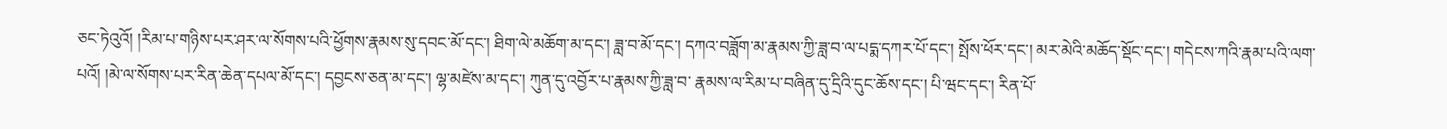ཅང་ཏེའུའོ། །རིམ་པ་གཉིས་པར་ཤར་ལ་སོགས་པའི་ཕྱོགས་རྣམས་སུ་དབང་མོ་དང་། ཐིག་ལེ་མཆོག་མ་དང་། ཟླ་བ་མོ་དང་། དཀའ་བཟློག་མ་རྣམས་ཀྱི་ཟླ་བ་ལ་པདྨ་དཀར་པོ་དང་། སྤོས་ཕོར་དང་། མར་མེའི་མཆོད་སྡོང་དང་། གདེངས་ཀའི་རྣམ་པའི་ལག་པའོ། །མེ་ལ་སོགས་པར་རིན་ཆེན་དཔལ་མོ་དང་། དབྱངས་ཅན་མ་དང་། ལྷ་མཛེས་མ་དང་། ཀུན་དུ་འབྱོར་པ་རྣམས་ཀྱི་ཟླ་བ་ རྣམས་ལ་རིམ་པ་བཞིན་དུ་དྲིའི་དུང་ཆོས་དང་། པི་ཝང་དང་། རིན་པོ་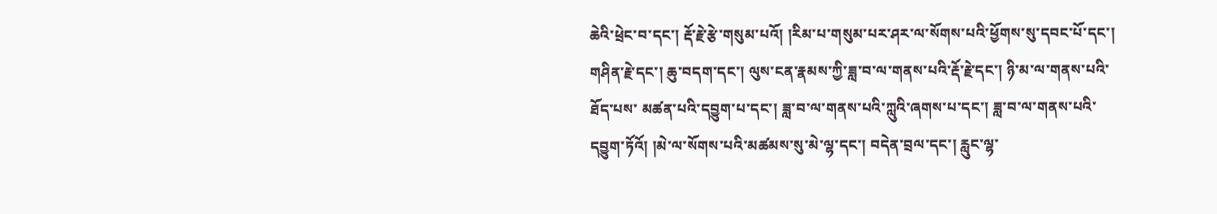ཆེའི་ཕྲེང་བ་དང་། རྡོ་རྗེ་རྩེ་གསུམ་པའོ། །རིམ་པ་གསུམ་པར་ཤར་ལ་སོགས་པའི་ཕྱོགས་སུ་དབང་པོ་དང་། གཤིན་རྗེ་དང་། ཆུ་བདག་དང་། ལུས་ངན་རྣམས་ཀྱི་ཟླ་བ་ལ་གནས་པའི་རྡོ་རྗེ་དང་། ཉི་མ་ལ་གནས་པའི་ཐོད་པས་ མཚན་པའི་དབྱུག་པ་དང་། ཟླ་བ་ལ་གནས་པའི་ཀླུའི་ཞགས་པ་དང་། ཟླ་བ་ལ་གནས་པའི་དབྱུག་ཏོའོ། །མེ་ལ་སོགས་པའི་མཚམས་སུ་མེ་ལྷ་དང་། བདེན་བྲལ་དང་། རླུང་ལྷ་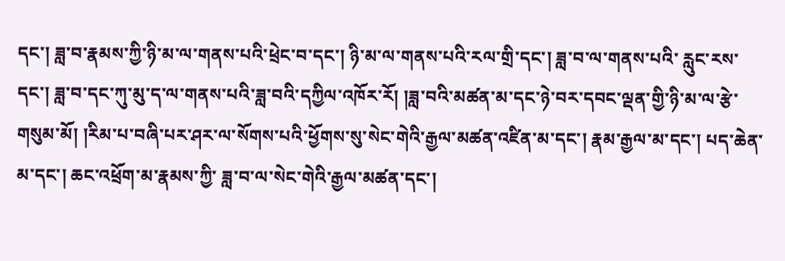དང་། ཟླ་བ་རྣམས་ཀྱི་ཉི་མ་ལ་གནས་པའི་ཕྲེང་བ་དང་། ཉི་མ་ལ་གནས་པའི་རལ་གྲི་དང་། ཟླ་བ་ལ་གནས་པའི་ རླུང་རས་དང་། ཟླ་བ་དང་ཀུ་མུ་ད་ལ་གནས་པའི་ཟླ་བའི་དཀྱིལ་འཁོར་རོ། །ཟླ་བའི་མཚན་མ་དང་ཉེ་བར་དབང་ལྡན་གྱི་ཉི་མ་ལ་རྩེ་གསུམ་མོ། །རིམ་པ་བཞི་པར་ཤར་ལ་སོགས་པའི་ཕྱོགས་སུ་སེང་གེའི་རྒྱལ་མཚན་འཛིན་མ་དང་། རྣམ་རྒྱལ་མ་དང་། པད་ཆེན་མ་དང་། ཆང་འཕྲོག་མ་རྣམས་ཀྱི་ ཟླ་བ་ལ་སེང་གེའི་རྒྱལ་མཚན་དང་།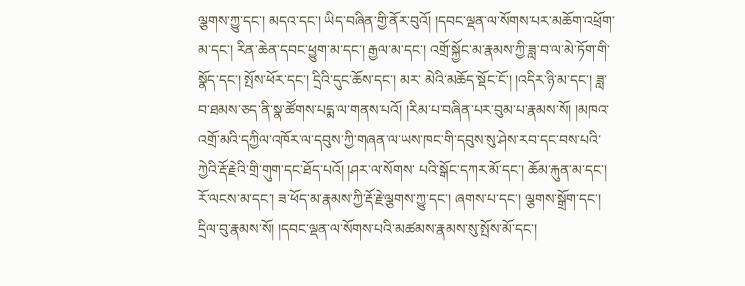ལྕགས་ཀྱུ་དང་། མདའ་དང་། ཡིད་བཞིན་གྱི་ནོར་བུའོ། །དབང་ལྡན་ལ་སོགས་པར་མཆོག་འཕྲོག་མ་དང་། རིན་ཆེན་དབང་ཕྱུག་མ་དང་། རྒྱལ་མ་དང་། འགྲོ་སྐྱོང་མ་རྣམས་ཀྱི་ཟླ་བ་ལ་མེ་ཏོག་གི་སྣོད་དང་། སྤོས་ཕོར་དང་། དྲིའི་དུང་ཆོས་དང་། མར་ མེའི་མཆོད་སྡོང་ངོ་། །འདིར་ཉི་མ་དང་། ཟླ་བ་ཐམས་ཅད་ནི་སྣ་ཚོགས་པདྨ་ལ་གནས་པའོ། །རིམ་པ་བཞིན་པར་བུམ་པ་རྣམས་སོ། །མཁའ་འགྲོ་མའི་དཀྱིལ་འཁོར་ལ་དབུས་ཀྱི་གཞན་ལ་ཡས་ཁང་གི་དབུས་སུ་ཤེས་རབ་དང་བས་པའི་ཀྱེའི་རྡོ་རྗེའི་གྲི་གུག་དང་ཐོད་པའོ། །ཤར་ལ་སོགས་ པའི་སྒོང་དཀར་མོ་དང་། ཆོམ་རྐུན་མ་དང་། རོ་ལངས་མ་དང་། ཟ་ཕོད་མ་རྣམས་ཀྱི་རྡོ་རྗེ་ལྕགས་ཀྱུ་དང་། ཞགས་པ་དང་། ལྕགས་སྒྲོག་དང་། དྲིལ་བུ་རྣམས་སོ། །དབང་ལྡན་ལ་སོགས་པའི་མཚམས་རྣམས་སུ་སྤོས་མོ་དང་།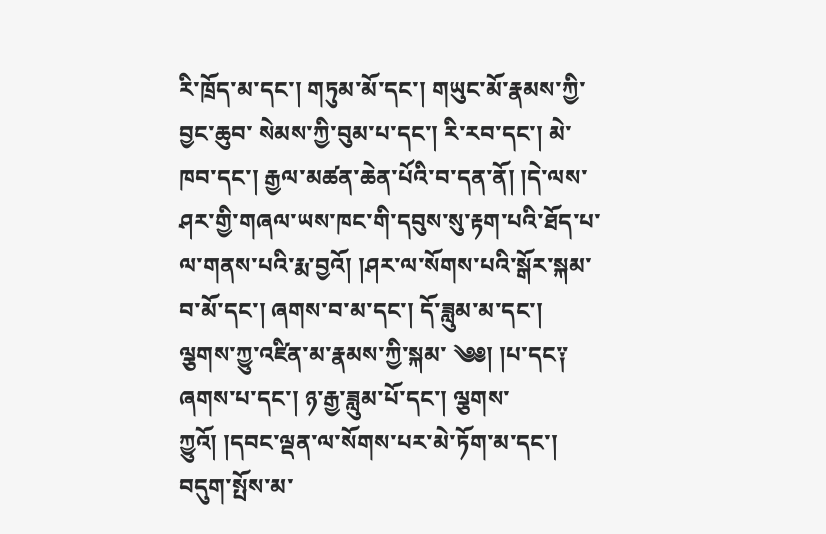རི་ཁྲོད་མ་དང་། གཏུམ་མོ་དང་། གཡུང་མོ་རྣམས་ཀྱི་བྱང་ཆུབ་ སེམས་ཀྱི་བུམ་པ་དང་། རི་རབ་དང་། མེ་ཁབ་དང་། རྒྱལ་མཚན་ཆེན་པོའི་བ་དན་ནོ། །དེ་ལས་ཤར་གྱི་གཞལ་ཡས་ཁང་གི་དབུས་སུ་རྟག་པའི་ཐོད་པ་ལ་གནས་པའི་རྨ་བྱའོ། །ཤར་ལ་སོགས་པའི་སྒོར་སྐམ་བ་མོ་དང་། ཞགས་བ་མ་དང་། དོ་ཟླུམ་མ་དང་། ལྕགས་ཀྱུ་འཛིན་མ་རྣམས་ཀྱི་སྐམ་ ༄༅། །པ་དང༑ ཞགས་པ་དང་། ཉ་རྒྱ་ཟླུམ་པོ་དང་། ལྕགས་ཀྱུའོ། །དབང་ལྡན་ལ་སོགས་པར་མེ་ཏོག་མ་དང་། བདུག་སྤོས་མ་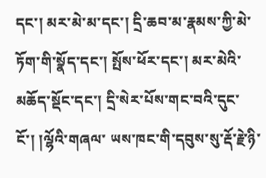དང་། མར་མེ་མ་དང་། དྲི་ཆབ་མ་རྣམས་ཀྱི་མེ་ཏོག་གི་སྣོད་དང་། སྤོས་ཕོར་དང་། མར་མེའི་མཆོད་སྡོང་དང་། དྲི་སེར་པོས་གང་བའི་དུང་ངོ་། །ལྷོའི་གཞལ་ ཡས་ཁང་གི་དབུས་སུ་རྡོ་རྗེ་ཉི་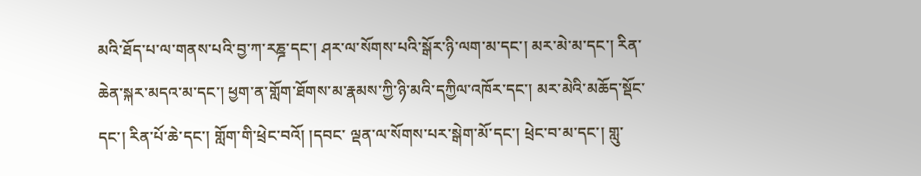མའི་ཐོད་པ་ལ་གནས་པའི་བྱ་ཀ་རཎྜ་དང་། ཤར་ལ་སོགས་པའི་སྒོར་ཉི་ལག་མ་དང་། མར་མེ་མ་དང་། རིན་ཆེན་སྐར་མདའ་མ་དང་། ཕྱག་ན་གློག་ཐོགས་མ་རྣམས་ཀྱི་ཉི་མའི་དཀྱིལ་འཁོར་དང་། མར་མེའི་མཆོད་སྡོང་དང་། རིན་པོ་ཆེ་དང་། གློག་གི་ཕྲེང་བའོ། །དབང་ ལྡན་ལ་སོགས་པར་སྒེག་མོ་དང་། ཕྲེང་བ་མ་དང་། གླུ་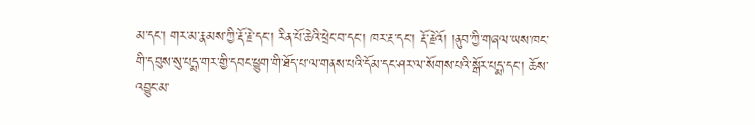མ་དང་། གར་མ་རྣམས་ཀྱི་རྡོ་རྗེ་དང་། རིན་པོ་ཆེའི་ཕྲེང་བ་དང་། ཁར་རྔ་དང་། རྡོ་རྗེའོ། །ནུབ་ཀྱི་གཞལ་ཡས་ཁང་གི་དབུས་སུ་པདྨ་གར་གྱི་དབང་ཕྱུག་གི་ཐོད་པ་ལ་གནས་པའི་དོམ་དང་ཤར་ལ་སོགས་པའི་སྒོར་པདྨ་དང་། ཆོས་འབྱུང་མ་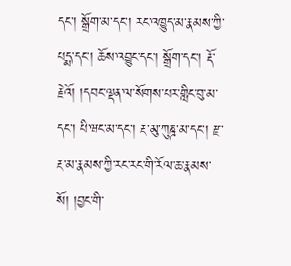དང་། སྒྲོག་མ་དང་། རང་འཁྱུད་མ་རྣམས་ཀྱི་པདྨ་དང་། ཆོས་འབྱུང་དང་། སྒྲོག་དང་། རྡོ་རྗེའོ། །དབང་ལྡན་ལ་སོགས་པར་གླིང་བུ་མ་དང་། པི་ཝང་མ་དང་། རྔ་མུ་ཀུཎྜ་མ་དང་། རྫ་རྔ་མ་རྣམས་ཀྱི་རང་རང་གི་རོལ་ཆ་རྣམས་སོ། །བྱང་གི་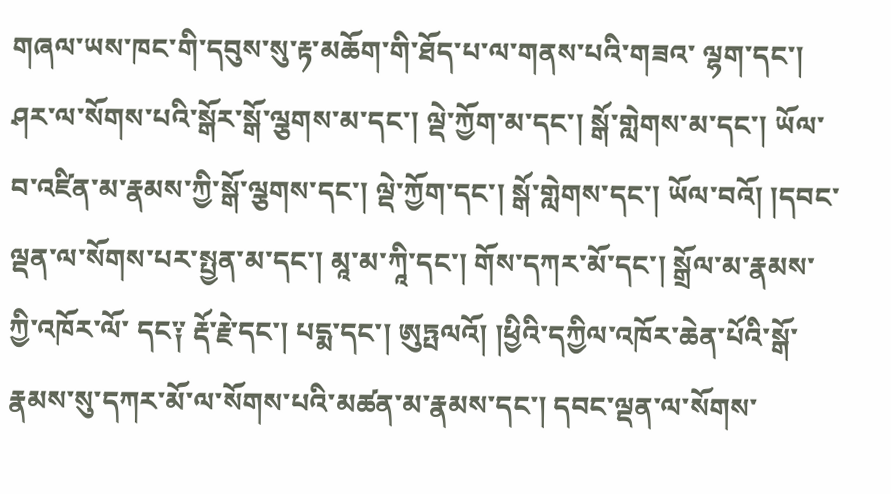གཞལ་ཡས་ཁང་གི་དབུས་སུ་རྟ་མཆོག་གི་ཐོད་པ་ལ་གནས་པའི་གཟའ་ ལྷག་དང་། ཤར་ལ་སོགས་པའི་སྒོར་སྒོ་ལྕགས་མ་དང་། ལྡེ་ཀྱོག་མ་དང་། སྒོ་གླེགས་མ་དང་། ཡོལ་བ་འཛིན་མ་རྣམས་ཀྱི་སྒོ་ལྕགས་དང་། ལྡེ་ཀྱོག་དང་། སྒོ་གླེགས་དང་། ཡོལ་བའོ། །དབང་ལྡན་ལ་སོགས་པར་སྤྱན་མ་དང་། མཱ་མ་ཀཱི་དང་། གོས་དཀར་མོ་དང་། སྒྲོལ་མ་རྣམས་ཀྱི་འཁོར་ལོ་ དང༑ རྡོ་རྗེ་དང་། པདྨ་དང་། ཨུཏྤལའོ། །ཕྱིའི་དཀྱིལ་འཁོར་ཆེན་པོའི་སྒོ་རྣམས་སུ་དཀར་མོ་ལ་སོགས་པའི་མཚན་མ་རྣམས་དང་། དབང་ལྡན་ལ་སོགས་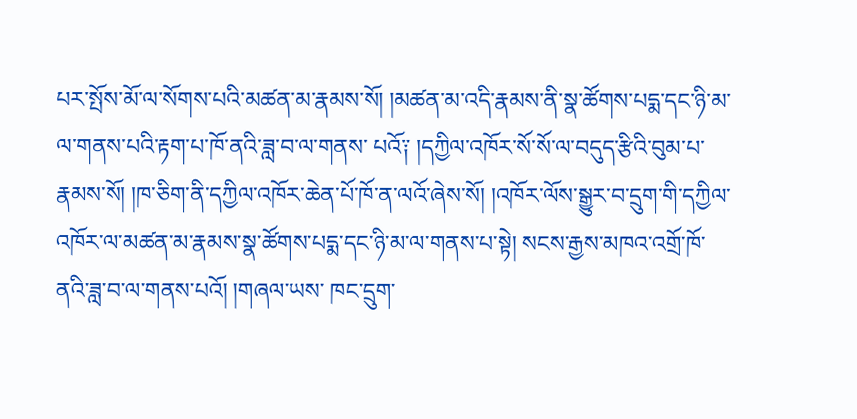པར་སྤོས་མོ་ལ་སོགས་པའི་མཚན་མ་རྣམས་སོ། །མཚན་མ་འདི་རྣམས་ནི་སྣ་ཚོགས་པདྨ་དང་ཉི་མ་ལ་གནས་པའི་རྟག་པ་ཁོ་ནའི་ཟླ་བ་ལ་གནས་ པའོ༑ །དཀྱིལ་འཁོར་སོ་སོ་ལ་བདུད་རྩིའི་བུམ་པ་རྣམས་སོ། །ཁ་ཅིག་ནི་དཀྱིལ་འཁོར་ཆེན་པོ་ཁོ་ན་ལའོ་ཞེས་སོ། །འཁོར་ལོས་སྒྱུར་བ་དྲུག་གི་དཀྱིལ་འཁོར་ལ་མཚན་མ་རྣམས་སྣ་ཚོགས་པདྨ་དང་ཉི་མ་ལ་གནས་པ་སྟེ། སངས་རྒྱས་མཁའ་འགྲོ་ཁོ་ནའི་ཟླ་བ་ལ་གནས་པའོ། །གཞལ་ཡས་ ཁང་དྲུག་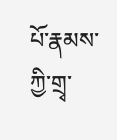པོ་རྣམས་ཀྱི་གྲྭ་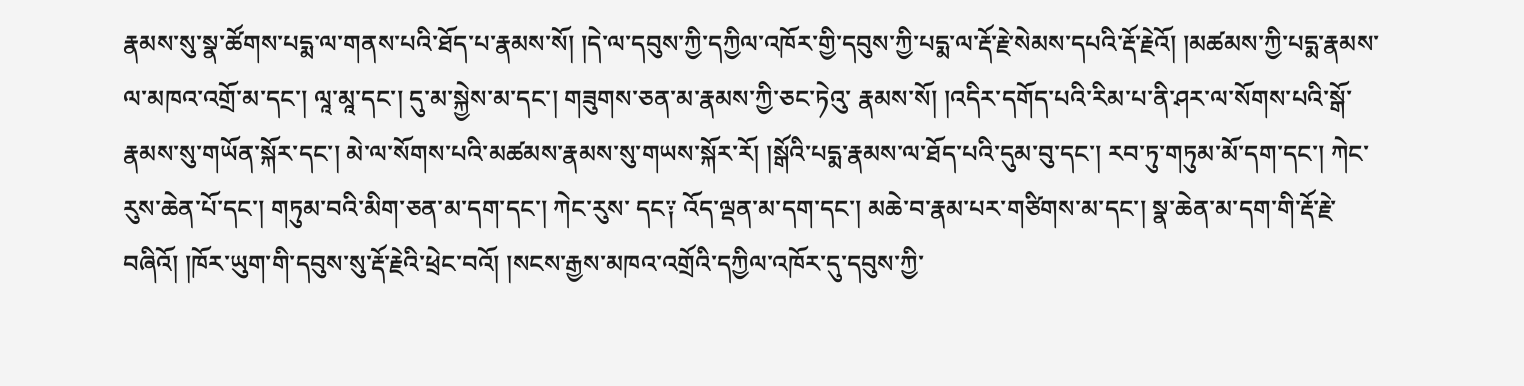རྣམས་སུ་སྣ་ཚོགས་པདྨ་ལ་གནས་པའི་ཐོད་པ་རྣམས་སོ། །དེ་ལ་དབུས་ཀྱི་དཀྱིལ་འཁོར་གྱི་དབུས་ཀྱི་པདྨ་ལ་རྡོ་རྗེ་སེམས་དཔའི་རྡོ་རྗེའོ། །མཚམས་ཀྱི་པདྨ་རྣམས་ལ་མཁའ་འགྲོ་མ་དང་། ལཱ་མཱ་དང་། དུ་མ་སྐྱེས་མ་དང་། གཟུགས་ཅན་མ་རྣམས་ཀྱི་ཅང་ཏེའུ་ རྣམས་སོ། །འདིར་དགོད་པའི་རིམ་པ་ནི་ཤར་ལ་སོགས་པའི་སྒོ་རྣམས་སུ་གཡོན་སྐོར་དང་། མེ་ལ་སོགས་པའི་མཚམས་རྣམས་སུ་གཡས་སྐོར་རོ། །སྒོའི་པདྨ་རྣམས་ལ་ཐོད་པའི་དུམ་བུ་དང་། རབ་ཏུ་གཏུམ་མོ་དག་དང་། ཀེང་རུས་ཆེན་པོ་དང་། གཏུམ་བའི་མིག་ཅན་མ་དག་དང་། ཀེང་རུས་ དང༑ འོད་ལྡན་མ་དག་དང་། མཆེ་བ་རྣམ་པར་གཙིགས་མ་དང་། སྣ་ཆེན་མ་དག་གི་རྡོ་རྗེ་བཞིའོ། །ཁོར་ཡུག་གི་དབུས་སུ་རྡོ་རྗེའི་ཕྲེང་བའོ། །སངས་རྒྱས་མཁའ་འགྲོའི་དཀྱིལ་འཁོར་དུ་དབུས་ཀྱི་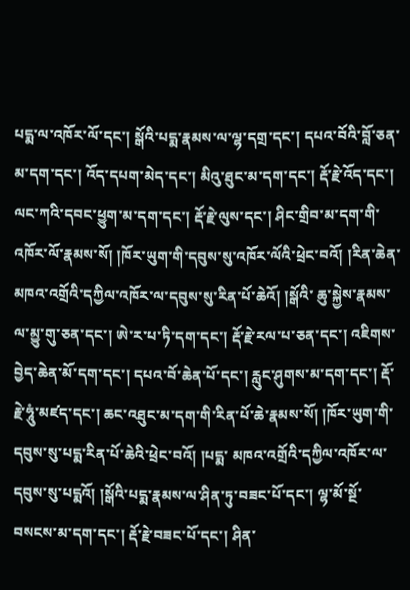པདྨ་ལ་འཁོར་ལོ་དང་། སྒོའི་པདྨ་རྣམས་ལ་ལྷ་དགྲ་དང་། དཔའ་བོའི་བློ་ཅན་མ་དག་དང་། འོད་དཔག་མེད་དང་། མིའུ་ཐུང་མ་དག་དང་། རྡོ་རྗེ་འོད་དང་། ལང་ཀའི་དབང་ཕྱུག་མ་དག་དང་། རྡོ་རྗེ་ལུས་དང་། ཤིང་གྲིབ་མ་དག་གི་འཁོར་ལོ་རྣམས་སོ། །ཁོར་ཡུག་གི་དབུས་སུ་འཁོར་ལོའི་ཕྲེང་བའོ། །རིན་ཆེན་མཁའ་འགྲོའི་དཀྱིལ་འཁོར་ལ་དབུས་སུ་རིན་པོ་ཆེའོ། །སྒོའི་ ཆུ་སྐྱེས་རྣམས་ལ་མྱུ་གུ་ཅན་དང་། ཨེ་ར་པ་ཏི་དག་དང་། རྡོ་རྗེ་རལ་པ་ཅན་དང་། འཇིགས་བྱེད་ཆེན་མོ་དག་དང་། དཔའ་བོ་ཆེན་པོ་དང་། རླུང་ཤུགས་མ་དག་དང་། རྡོ་རྗེ་ཧཱུཾ་མཛད་དང་། ཆང་འཐུང་མ་དག་གི་རིན་པོ་ཆེ་རྣམས་སོ། །ཁོར་ཡུག་གི་དབུས་སུ་པདྨ་རིན་པོ་ཆེའི་ཕྲེང་བའོ། །པདྨ་ མཁའ་འགྲོའི་དཀྱིལ་འཁོར་ལ་དབུས་སུ་པདྨའོ། །སྒོའི་པདྨ་རྣམས་ལ་ཤིན་ཏུ་བཟང་པོ་དང་། ལྷ་མོ་སྔོ་བསངས་མ་དག་དང་། རྡོ་རྗེ་བཟང་པོ་དང་། ཤིན་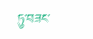ཏུ་བཟང་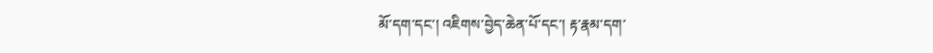མོ་དག་དང་། འཇིགས་བྱེད་ཆེན་པོ་དང་། རྟ་རྣམ་དག་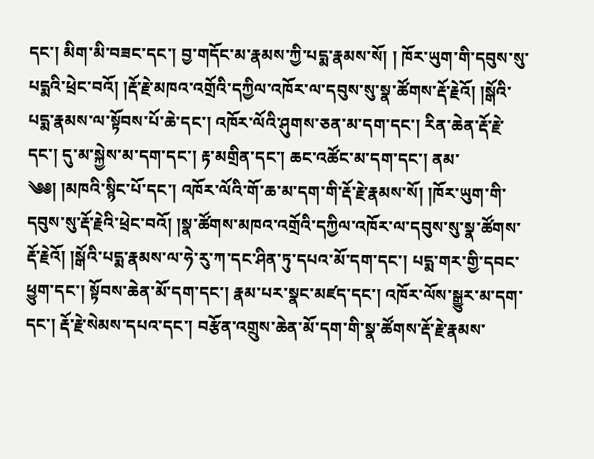དང་། མིག་མི་བཟང་དང་། བྱ་གདོང་མ་རྣམས་ཀྱི་པདྨ་རྣམས་སོ། ། ཁོར་ཡུག་གི་དབུས་སུ་པདྨའི་ཕྲེང་བའོ། །རྡོ་རྗེ་མཁའ་འགྲོའི་དཀྱིལ་འཁོར་ལ་དབུས་སུ་སྣ་ཚོགས་རྡོ་རྗེའོ། །སྒོའི་པདྨ་རྣམས་ལ་སྟོབས་པོ་ཆེ་དང་། འཁོར་ལོའི་ཤུགས་ཅན་མ་དག་དང་། རིན་ཆེན་རྡོ་རྗེ་དང་། དུ་མ་སྐྱེས་མ་དག་དང་། རྟ་མགྲིན་དང་། ཆང་འཚོང་མ་དག་དང་། ནམ་ ༄༅། །མཁའི་སྙིང་པོ་དང་། འཁོར་ལོའི་གོ་ཆ་མ་དག་གི་རྡོ་རྗེ་རྣམས་སོ། །ཁོར་ཡུག་གི་དབུས་སུ་རྡོ་རྗེའི་ཕྲེང་བའོ། །སྣ་ཚོགས་མཁའ་འགྲོའི་དཀྱིལ་འཁོར་ལ་དབུས་སུ་སྣ་ཚོགས་རྡོ་རྗེའོ། །སྒོའི་པདྨ་རྣམས་ལ་ཧེ་རུ་ཀ་དང་ཤིན་ཏུ་དཔའ་མོ་དག་དང་། པདྨ་གར་གྱི་དབང་ ཕྱུག་དང་། སྟོབས་ཆེན་མོ་དག་དང་། རྣམ་པར་སྣང་མཛད་དང་། འཁོར་ལོས་སྒྱུར་མ་དག་དང་། རྡོ་རྗེ་སེམས་དཔའ་དང་། བརྩོན་འགྲུས་ཆེན་མོ་དག་གི་སྣ་ཚོགས་རྡོ་རྗེ་རྣམས་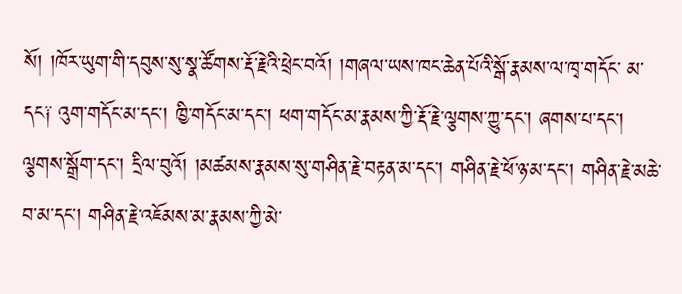སོ། །ཁོར་ཡུག་གི་དབུས་སུ་སྣ་ཚོགས་རྡོ་རྗེའི་ཕྲེང་བའོ། །གཞལ་ཡས་ཁང་ཆེན་པོའི་སྒོ་རྣམས་ལ་ཁྭ་གདོང་ མ་དང༑ འུག་གདོང་མ་དང་། ཁྱི་གདོང་མ་དང་། ཕག་གདོང་མ་རྣམས་ཀྱི་རྡོ་རྗེ་ལྕགས་ཀྱུ་དང་། ཞགས་པ་དང་། ལྕགས་སྒྲོག་དང་། དྲིལ་བུའོ། །མཚམས་རྣམས་སུ་གཤིན་རྗེ་བརྟན་མ་དང་། གཤིན་རྗེ་ཕོ་ཉ་མ་དང་། གཤིན་རྗེ་མཆེ་བ་མ་དང་། གཤིན་རྗེ་འཇོམས་མ་རྣམས་ཀྱི་མེ་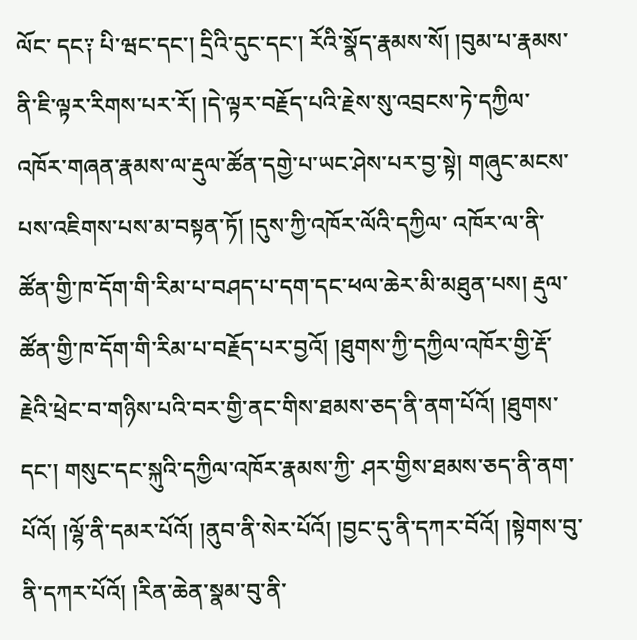ལོང་ དང༑ པི་ཝང་དང་། དྲིའི་དུང་དང་། རོའི་སྣོད་རྣམས་སོ། །བུམ་པ་རྣམས་ནི་ཇི་ལྟར་རིགས་པར་རོ། །དེ་ལྟར་བརྗོད་པའི་རྗེས་སུ་འབྲངས་ཏེ་དཀྱིལ་འཁོར་གཞན་རྣམས་ལ་རྡུལ་ཚོན་དགྱེ་པ་ཡང་ཤེས་པར་བྱ་སྟེ། གཞུང་མངས་པས་འཇིགས་པས་མ་བསྟན་ཏོ། །དུས་ཀྱི་འཁོར་ལོའི་དཀྱིལ་ འཁོར་ལ་ནི་ཚོན་གྱི་ཁ་དོག་གི་རིམ་པ་བཤད་པ་དག་དང་ཕལ་ཆེར་མི་མཐུན་པས། རྡུལ་ཚོན་གྱི་ཁ་དོག་གི་རིམ་པ་བརྗོད་པར་བྱའོ། །ཐུགས་ཀྱི་དཀྱིལ་འཁོར་གྱི་རྡོ་རྗེའི་ཕྲེང་བ་གཉིས་པའི་བར་གྱི་ནང་གིས་ཐམས་ཅད་ནི་ནག་པོའོ། །ཐུགས་དང་། གསུང་དང་སྐུའི་དཀྱིལ་འཁོར་རྣམས་ཀྱི་ ཤར་གྱིས་ཐམས་ཅད་ནི་ནག་པོའོ། །ལྷོ་ནི་དམར་པོའོ། །ནུབ་ནི་སེར་པོའོ། །བྱང་དུ་ནི་དཀར་བོའོ། །སྟེགས་བུ་ནི་དཀར་པོའོ། །རིན་ཆེན་སྣམ་བུ་ནི་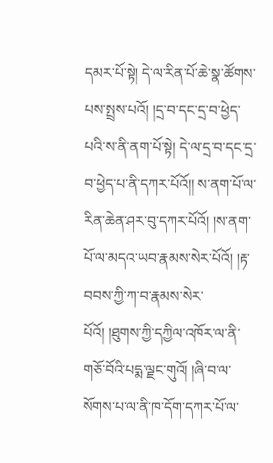དམར་པོ་སྟེ། དེ་ལ་རིན་པོ་ཆེ་སྣ་ཚོགས་པས་སྤྲས་པའོ། །དྲ་བ་དང་དྲ་བ་ཕྱེད་པའི་ས་ནི་ནག་པོ་སྟེ། དེ་ལ་དྲ་བ་དང་དྲ་བ་ཕྱེད་པ་ནི་དཀར་པོའོ།། ས་ནག་པོ་ལ་རིན་ཆེན་ཤར་བུ་དཀར་པོའོ། །ས་ནག་པོ་ལ་མདའ་ཡབ་རྣམས་སེར་པོའོ། །རྟ་བབས་ཀྱི་ཀ་བ་རྣམས་སེར་པོའོ། །ཐུགས་ཀྱི་དཀྱིལ་འཁོར་ལ་ནི་གཅོ་བོའི་པདྨ་ལྗང་གུའོ། །ཞི་བ་ལ་སོགས་པ་ལ་ནི་ཁ་དོག་དཀར་པོ་ལ་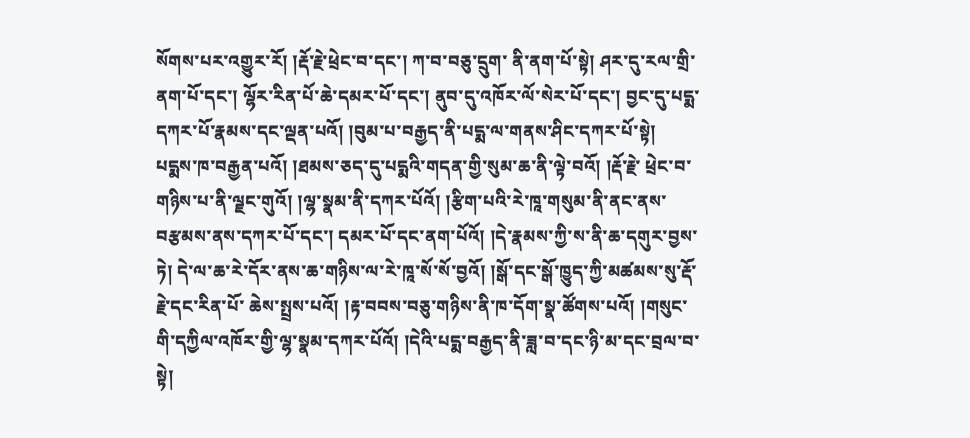སོགས་པར་འགྱུར་རོ། །རྡོ་རྗེ་ཕྲེང་བ་དང་། ཀ་བ་བཅུ་དྲུག་ ནི་ནག་པོ་སྟེ། ཤར་དུ་རལ་གྲི་ནག་པོ་དང་། ལྷོར་རིན་པོ་ཆེ་དམར་པོ་དང་། ནུབ་དུ་འཁོར་ལོ་སེར་པོ་དང་། བྱང་དུ་པདྨ་དཀར་པོ་རྣམས་དང་ལྡན་པའོ། །བུམ་པ་བརྒྱད་ནི་པདྨ་ལ་གནས་ཤིང་དཀར་པོ་སྟེ། པདྨས་ཁ་བརྒྱན་པའོ། །ཐམས་ཅད་དུ་པདྨའི་གདན་གྱི་སུམ་ཆ་ནི་ལྟེ་བའོ། །རྡོ་རྗེ་ ཕྲེང་བ་གཉིས་པ་ནི་ལྗང་གུའོ། །ལྷ་སྣམ་ནི་དཀར་པོའོ། །རྩིག་པའི་རེ་ཁཱ་གསུམ་ནི་ནང་ནས་བརྩམས་ནས་དཀར་པོ་དང་། དམར་པོ་དང་ནག་པོའོ། །དེ་རྣམས་ཀྱི་ས་ནི་ཆ་དགུར་བྱས་ཏེ། དེ་ལ་ཆ་རེ་དོར་ནས་ཆ་གཉིས་ལ་རེ་ཁཱ་སོ་སོ་བྱའོ། །སྒོ་དང་སྒོ་ཁྱུད་ཀྱི་མཚམས་སུ་རྡོ་རྗེ་དང་རིན་པོ་ ཆེས་སྤྲས་པའོ། །རྟ་བབས་བཅུ་གཉིས་ནི་ཁ་དོག་སྣ་ཚོགས་པའོ། །གསུང་གི་དཀྱིལ་འཁོར་གྱི་ལྷ་སྣམ་དཀར་པོའོ། །དེའི་པདྨ་བརྒྱད་ནི་ཟླ་བ་དང་ཉི་མ་དང་བྲལ་བ་སྟེ།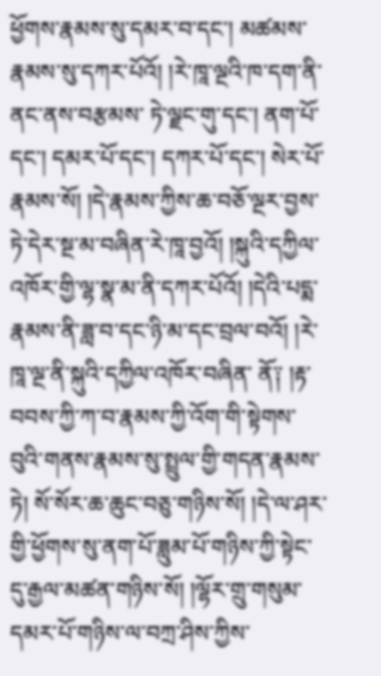ཕྱོགས་རྣམས་སུ་དམར་བ་དང་། མཚམས་རྣམས་སུ་དཀར་པོའོ། །རེ་ཁཱ་ལྔའི་ཁ་དག་ནི་ནང་ནས་བརྩམས་ ཏེ་ལྗང་གུ་དང་། ནག་པོ་དང་། དམར་པོ་དང་། དཀར་པོ་དང་། སེར་པོ་རྣམས་སོ། །དེ་རྣམས་ཀྱིས་ཆ་བཅོ་ལྔར་བྱས་ཏེ་དེར་སྔ་མ་བཞིན་རེ་ཁཱ་བྱའོ། །སྐུའི་དཀྱིལ་འཁོར་གྱི་ལྷ་སྣ་མ་ནི་དཀར་པོའོ། །དེའི་པདྨ་རྣམས་ནི་ཟླ་བ་དང་ཉི་མ་དང་བྲལ་བའོ། །རེ་ཁཱ་ལྔ་ནི་སྐུའི་དཀྱིལ་འཁོར་བཞིན་ ནོ༑ །རྟ་བབས་ཀྱི་ཀ་བ་རྣམས་ཀྱི་འོག་གི་སྟེགས་བུའི་གནས་རྣམས་སུ་སྤྲུལ་གྱི་གདན་རྣམས་ཏེ། སོ་སོར་ཆ་ཆུང་བཅུ་གཉིས་སོ། །དེ་ལ་ཤར་གྱི་ཕྱོགས་སུ་ནག་པོ་ཟླུམ་པོ་གཉིས་ཀྱི་སྟེང་དུ་རྒྱལ་མཚན་གཉིས་སོ། །ལྷོར་གྲུ་གསུམ་དམར་པོ་གཉིས་ལ་བཀྲ་ཤིས་ཀྱིས་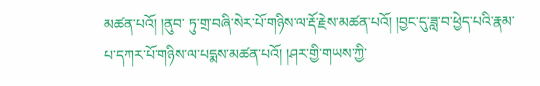མཚན་པའོ། །ནུབ་ ཏུ་གྲ་བཞི་སེར་པོ་གཉིས་ལ་རྡོ་རྗེས་མཚན་པའོ། །བྱང་དུ་ཟླ་བ་ཕྱེད་པའི་རྣམ་པ་དཀར་པོ་གཉིས་ལ་པདྨས་མཚན་པའོ། །ཤར་གྱི་གཡས་ཀྱི་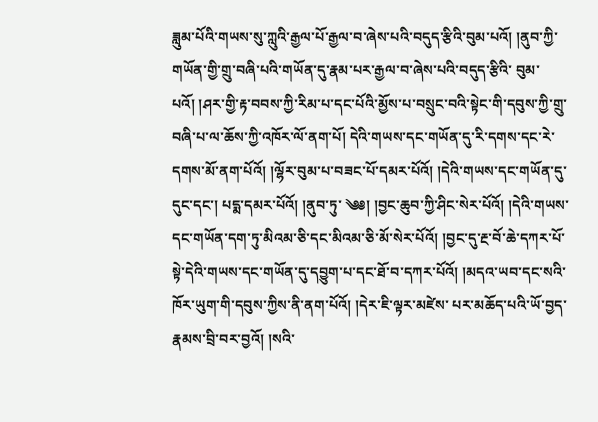ཟླུམ་པོའི་གཡས་སུ་ཀླུའི་རྒྱལ་པོ་རྒྱལ་བ་ཞེས་པའི་བདུད་རྩིའི་བུམ་པའོ། །ནུབ་ཀྱི་གཡོན་གྱི་གྲུ་བཞི་པའི་གཡོན་དུ་རྣམ་པར་རྒྱལ་བ་ཞེས་པའི་བདུད་རྩིའི་ བུམ་པའོ། །ཤར་གྱི་རྟ་བབས་ཀྱི་རིམ་པ་དང་པོའི་མྱོས་པ་བསྲུང་བའི་སྟེང་གི་དབུས་ཀྱི་གྲུ་བཞི་པ་ལ་ཆོས་ཀྱི་འཁོར་ལོ་ནག་པོ། དེའི་གཡས་དང་གཡོན་དུ་རི་དགས་དང་རེ་དགས་མོ་ནག་པོའོ། །ལྷོར་བུམ་པ་བཟང་པོ་དམར་པོའོ། །དེའི་གཡས་དང་གཡོན་དུ་དུང་དང་། པདྨ་དམར་པོའོ། །ནུབ་ཏུ་ ༄༅། །བྱང་ཆུབ་ཀྱི་ཤིང་སེར་པོའོ། །དེའི་གཡས་དང་གཡོན་དག་ཏུ་མིའམ་ཅི་དང་མིའམ་ཅི་མོ་སེར་པོའོ། །བྱང་དུ་རྔ་བོ་ཆེ་དཀར་པོ་སྟེ་དེའི་གཡས་དང་གཡོན་དུ་དབྱུག་པ་དང་ཐོ་བ་དཀར་པོའོ། །མདའ་ཡབ་དང་སའི་ཁོར་ཡུག་གི་དབུས་ཀྱིས་ནི་ནག་པོའོ། །དེར་ཇི་ལྟར་མཛེས་ པར་མཆོད་པའི་ཡོ་བྱད་རྣམས་བྲི་བར་བྱའོ། །སའི་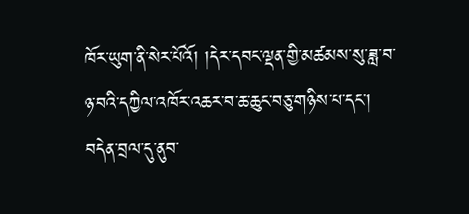ཁོར་ཡུག་ནི་སེར་པོའོ། །དེར་དབང་ལྡན་གྱི་མཚམས་སུ་ཟླ་བ་ཉ་བའི་དཀྱིལ་འཁོར་འཆར་བ་ཆ་ཆུང་བཅུ་གཉིས་པ་དང་། བདེན་བྲལ་དུ་ནུབ་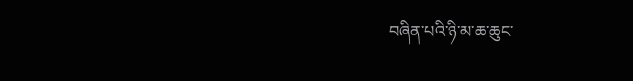བཞིན་པའི་ཉི་མ་ཆ་ཆུང་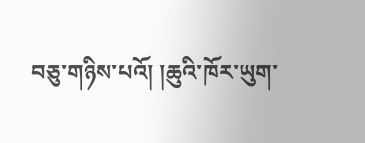བཅུ་གཉིས་པའོ། །ཆུའི་ཁོར་ཡུག་